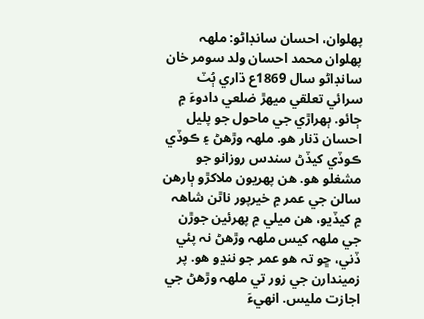پهلوان، احسان سانڊاڻو: ملھہ پهلوان محمد احسان ولد سومر خان سانڊاڻو سال 1869ع ڌاري ٻُٽ سرائي تعلقي ميهڙ ضلعي دادوءَ ۾ ڄائو. ٻهراڙي جي ماحول جو پليل احسان ڌنار هو. ملھہ وڙهڻ ۽ ڪوڏي ڪوڏي کيڏڻ سندس روزانو جو مشغلو هو. هن پهريون ملاکڙو ٻارهن سالن جي عمر ۾ خيرپور ناٿن شاھہ ۾ کيڏيو، هن ميلي ۾ پهرئين جوڙن جي ملھہ کيس ملھہ وڙهڻ نہ پئي ڏني، ڇو تہ هو عمر جو ننڍو هو. پر زميندارن جي زور تي ملھہ وڙهڻ جي اجازت مليس. انهيءَ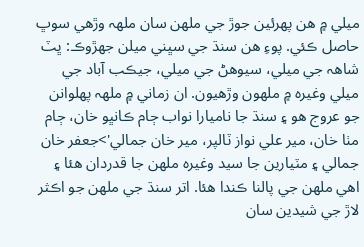ميلي ۾ هن پهرئين جوڙ جي ملهن سان ملھہ وڙهي سوڀ حاصل ڪئي. پوءِ هن سنڌ جي سڀني ميلن جھڙوڪ: ڀٽ شاھہ جي ميلي، سيوهڻ جي ميلي، جيڪب آباد جي ميلي وغيرہ ۾ ملهون وڙهيون. ان زماني ۾ ملھہ پهلوانن جو عروج هو ۽ سنڌ جا ناميارا نواب ڄام ڪانڀو خان، ڄام مٺا خان، مير علي نواز ٽالپر، مير خان جمالي'>جعفر خان جمالي ۽ مٽيارين جا سيد وغيرہ ملهن جا قدردان هئا ۽ اهي ملهن جي پالنا ڪندا هئا. اتر سنڌ جي ملهن جو اڪثر لاڙ جي شيدين سان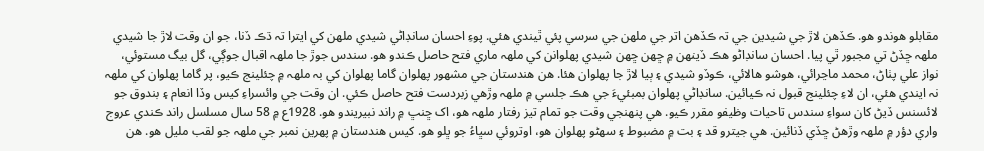مقابلو هوندو هو. ڪڏهن لاڙ جي شيدين جي تہ ڪڏهن اتر جي ملهن جي سرسي پئي ٿيندي هئي. پوءِ احسان سانڊاڻي شيدي ملهن کي ايترا تہ ڌڪ ڏنا، جو ان وقت لاڙ جا شيدي ملھہ ڇڏڻ تي مجبور ٿي پيا. احسان سانڊاڻو هڪ ڏينهن ۾ ڇھن ڇھن شيدي پهلوانن کي ملھہ ماري فتح حاصل ڪندو هو. سندس جوڙ جا ملھہ اقبال جوڳي، گل بيگ مستوئي، نواز علي پٺاڻ، محمد ماڃرائي، هوشو هالائي، ڪوڏو شيدي ۽ ٻيا لاڙ جا پهلوان هئا. هن هندستان جي مشھور پهلوان گاما پهلوان کي بہ ملھہ ۾ چئلينج ڪيو، پر گاما پهلوان کي ملھہ نہ ايندي هئي، ان لاءِ چئلينج قبول نہ ڪيائين. سانڊاڻي پهلوان بمبئيءَ جي هڪ جلسي ۾ ملھہ وڙهي زبردست فتح حاصل ڪئي. ان وقت جي وائسراءِ کيس وڏا انعام ۽ بندوق جو لائسنس ڏيڻ کان سواءِ سندس تاحيات وظيفو مقرر ڪيو. هي پنھنجي وقت جو تمام تيز رفتار ملھہ هو، اک ڇنڀ ۾ راند نبيريندو هو. 1928ع ۾ 58 سال مسلسل راند ڪندي عروج واري دؤر ۾ ملھہ وڙهڻ ڇڏي ڏنائين. هي جيترو قد ۽ بت ۾ مضبوط ۽ سھڻو پهلوان هو، اوتروئي سڀاءُ جو ڀلو هو. کيس هندستان ۾ پهرين نمبر جي ملھہ جو لقب مليل هو. هن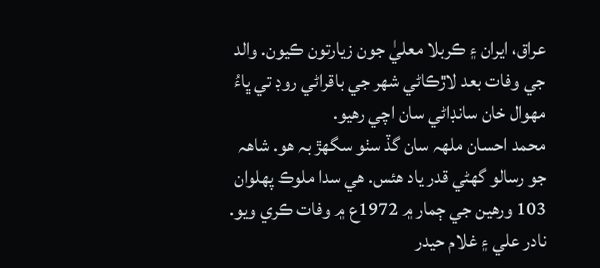عراق، ايران ۽ ڪربلا معليٰ جون زيارتون ڪيون. والد جي وفات بعد لاڙڪاڻي شھر جي باقراڻي روڊ تي ڀاءُ مهوال خان سانڊاڻي سان اچي رهيو.
محمد احسان ملھہ سان گڏ سٺو سگهڙ بہ هو. شاھہ جو رسالو گهڻي قدر ياد هئس. هي سدا ملوڪ پهلوان 103 ورهين جي ڄمار ۾ 1972ع ۾ وفات ڪري ويو. نادر علي ۽ غلام حيدر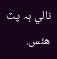نالي ٻہ پٽ هئس.